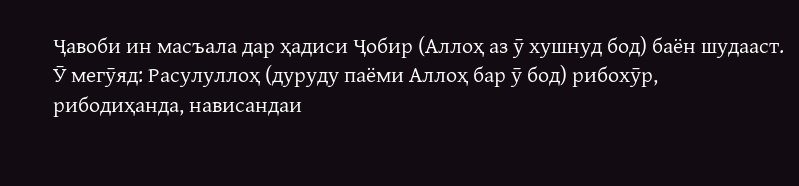Ҷавоби ин масъала дар ҳадиси Ҷобир (Аллоҳ аз ӯ хушнуд бод) баён шудааст. Ӯ мегӯяд: Расулуллоҳ (дуруду паёми Аллоҳ бар ӯ бод) рибохӯр, рибодиҳанда, нависандаи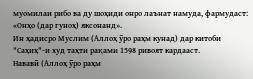муомилаи рибо ва ду шоҳиди онро лаънат намуда, фармудаст: «Онҳо (дар гуноҳ) яксонанд».
Ин ҳадисро Муслим (Аллоҳ ӯро раҳм кунад) дар китоби "Саҳиҳ"-и худ таҳти рақами 1598 ривоят кардааст.
Нававӣ (Аллоҳ ӯро раҳм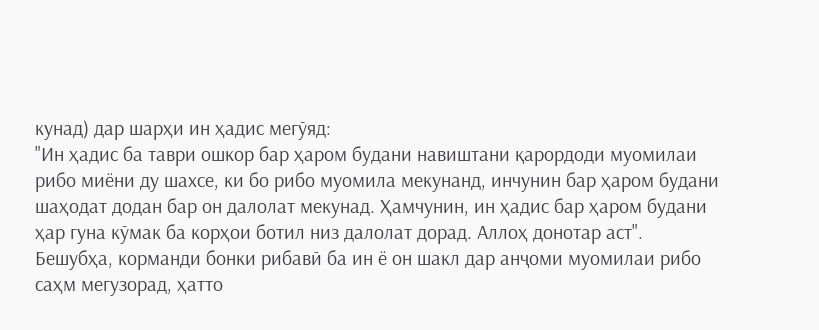кунад) дар шарҳи ин ҳадис мегӯяд:
"Ин ҳадис ба таври ошкор бар ҳаром будани навиштани қарордоди муомилаи рибо миёни ду шахсе, ки бо рибо муомила мекунанд, инчунин бар ҳаром будани шаҳодат додан бар он далолат мекунад. Ҳамчунин, ин ҳадис бар ҳаром будани ҳар гуна кӯмак ба корҳои ботил низ далолат дорад. Аллоҳ донотар аст".
Бешубҳа, корманди бонки рибавӣ ба ин ё он шакл дар анҷоми муомилаи рибо саҳм мегузорад, ҳатто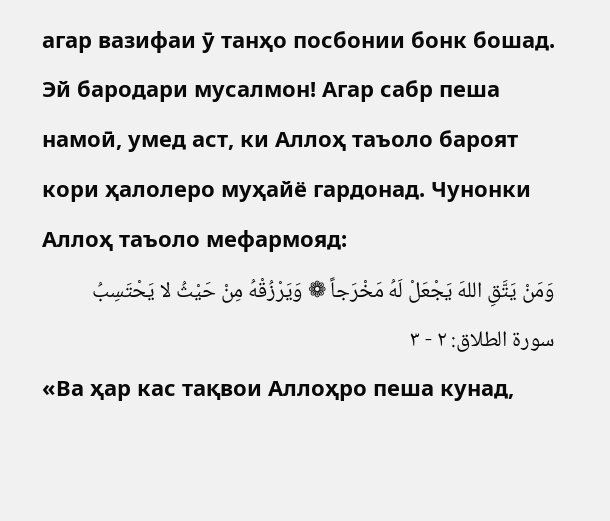агар вазифаи ӯ танҳо посбонии бонк бошад.
Эй бародари мусалмон! Агар сабр пеша намоӣ, умед аст, ки Аллоҳ таъоло бароят кори ҳалолеро муҳайё гардонад. Чунонки Аллоҳ таъоло мефармояд:
وَمَنْ يَتَّقِ اللهَ يَجْعَلْ لَهُ مَخْرَجاً ❁ وَيَرْزُقْهُ مِنْ حَيْثُ لا يَحْتَسِبُ
سورة الطلاق: ٢ - ٣
«Ва ҳар кас тақвои Аллоҳро пеша кунад,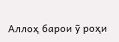Аллоҳ барои ӯ роҳи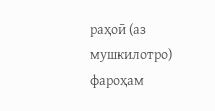раҳоӣ (аз мушкилотро) фароҳам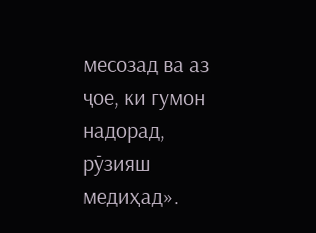месозад ва аз ҷое, ки гумон надорад, рӯзияш медиҳад».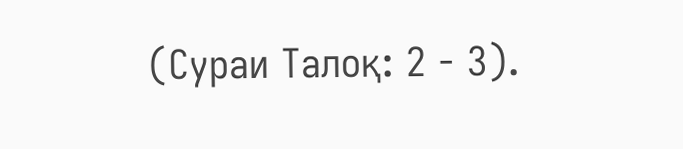(Сураи Талоқ: 2 - 3).